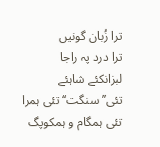ترا زُبان گونیں
ترا درد پہ راجا
لبزانکئے شاہئے
تئی’’ سنگت‘‘ تئی ہمرا
تئی ہمگام و ہمکوپگ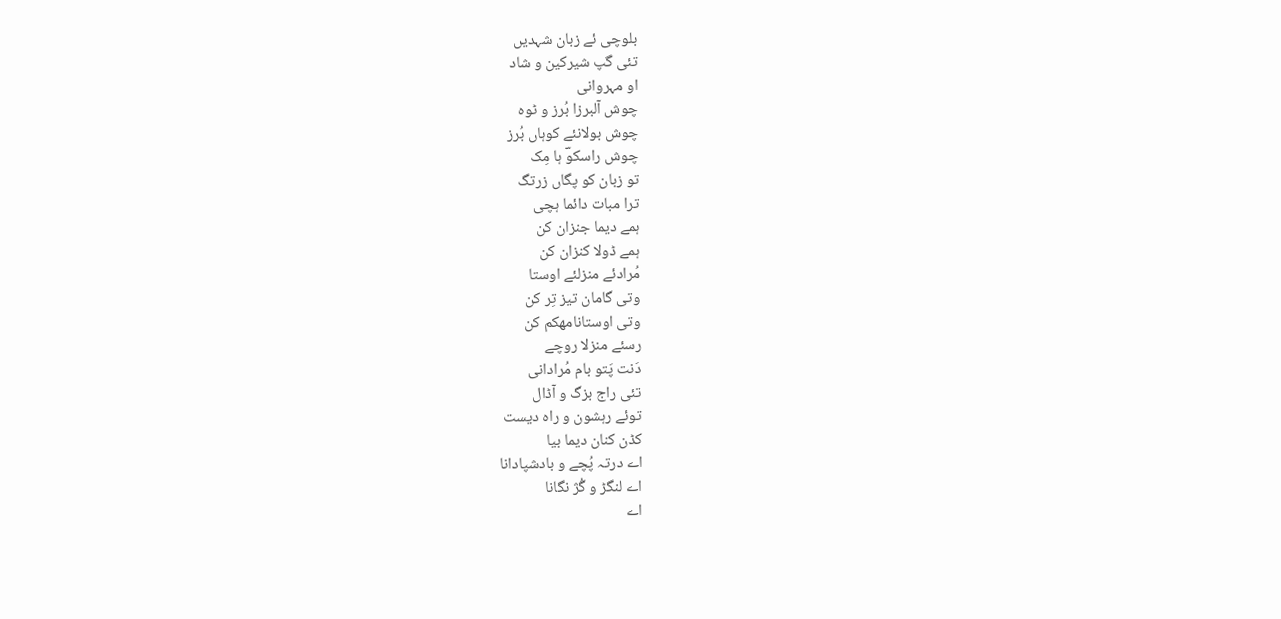بلوچی ئے زبان شہدیں
تئی گپ شیرکین و شاد
او مہروانی
چوش آلبرزا بُرز و ٹوہ
چوش بولانئے کوہاں بُرز
چوش راسکوؔ ہا مِک
تو زبان کو پگاں زرتگ
ترا مبات دائما ہچی
ہمے دیما جنزان کن
ہمے ڈولا کنزان کن
مُرادئے منزلئے اوستا
وتی گامان تیز تِر کن
وتی اوستانامھکم کن
رسئے منزلا روچے
دَنت پَتو بام مُرادانی
تئی راج بزگ و آڈال
توئے رہشون و راہ دیست
کڈن کنان دیما بیا
اے درتہ پُچے و بادشپادانا
اے لنگڑ و گُژ نگانا
اے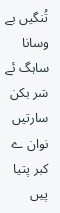تُنگیں بے وسانا
ساہگ ئے سَر بکن سارتیں
نوان ے کبر پتیا پیں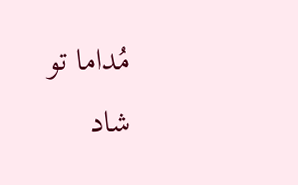مُداما تو
شاد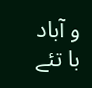و آباد با تئے